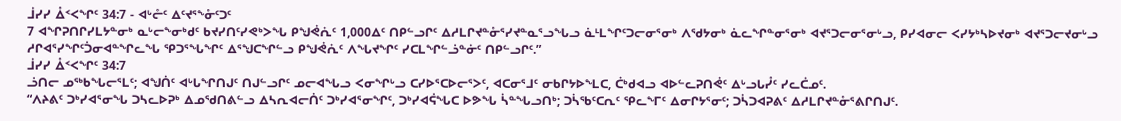ᒨᓯᓯ ᐂᑉᐸᖏᑦ 34:7 - ᐊᒡᓔᑦ ᐃᑦᔪᕐᖕᓁᑦᑐᑦ
7 ᐊᖏᕈᑎᒋᓯᒪᔭᓐᓂᒃ ᓇᒡᓕᖕᓂᒃᑯᑦ ᑲᔪᓯᑎᑦᓯᕙᒃᐳᖓ ᑭᖑᕚᕇᑦ 1,000ᐃᑦ ᑎᑭᓪᓗᒋᑦ ᐃᓱᒪᒋᔪᓐᓁᕐᓯᔪᓐᓇᕐᓗᖓᓗ ᓈᒻᒪᖏᑦᑐᓕᓂᕐᓂᒃ ᐱᖁᔭᓂᒃ ᓈᓚᖏᓐᓂᕐᓂᒃ ᐊᔪᕐᑐᓕᓂᕐᓂᒡᓗ, ᑭᓯᐊᓂᓕ ᐸᓯᔭᒃᓴᐅᔪᓂᒃ ᐊᔪᕐᑐᓕᔪᓂᒡᓗ ᓱᒋᐊᕐᓯᖏᑦᑑᓂᐊᓐᖏᓚᖓ ᕿᑐᕐᖓᖏᑦ ᐃᕐᖑᑕᖏᓪᓗ ᑭᖑᕚᕇᑦ ᐱᖓᔪᖏᑦ ᓯᑕᒪᖏᓪᓘᓐᓃᑦ ᑎᑭᓪᓗᒋᑦ.”
ᒨᓯᓯ ᐂᑉᐸᖏᑦ 34:7
ᓘᑎᓕ ᓄᖅᑲᖓᓕᕐᒪᑦ; ᐊᖑᑏᑦ ᐊᒡᒐᖏᑎᒍᑦ ᑎᒍᓪᓗᒋᑦ ᓄᓕᐊᖓᓗ ᐸᓂᖏᒡᓗ ᑕᓯᐅᕐᑕᐅᓕᕐᐳᑦ, ᐊᑕᓂᕐᒧᑦ ᓂᑲᒋᔭᐅᖕᒪᑕ, ᑖᒃᑯᐊᓗ ᐊᐅᓪᓚᕈᑎᕚᑦ ᐃᒡᓗᒐᓮᑦ ᓯᓚᑖᓄᑦ.
“ᐱᔨᕕᑦ ᑐᒃᓯᐊᕐᓂᖓ ᑐᓴᓚᐅᕈᒃ ᐃᓄᖁᑎᕕᓪᓗ ᐃᓴᕆᐊᓕᑏᑦ ᑐᒃᓯᐊᕐᓂᖏᑦ, ᑐᒃᓯᐊᕌᖓᑕ ᐅᕗᖓ ᓵᓐᖓᓗᑎᒃ; ᑐᓵᖃᑦᑕᕆᑦ ᕿᓚᖕᒥᑦ ᐃᓂᒋᔭᕐᓂᑦ; ᑐᓵᑐᐊᕈᕕᑦ ᐃᓱᒪᒋᔪᓐᓁᕐᕕᒋᑎᒍᑦ.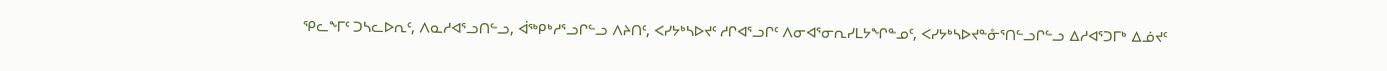ᕿᓚᖕᒥᑦ ᑐᓴᓚᐅᕆᑦ, ᐱᓇᓱᐊᕐᓗᑎᓪᓗ, ᐋᖅᑭᒃᓱᕐᓗᒋᓪᓗ ᐱᔨᑎᑦ, ᐸᓯᔭᒃᓴᐅᔪᑦ ᓱᒋᐊᕐᓗᒋᑦ ᐱᓂᐊᕐᓂᕆᓯᒪᔭᖏᓐᓄᑦ, ᐸᓯᔭᒃᓴᐅᔪᓐᓁᕐᑎᓪᓗᒋᓪᓗ ᐃᓱᐊᕐᑐᒥᒃ ᐃᓅᔪᑦ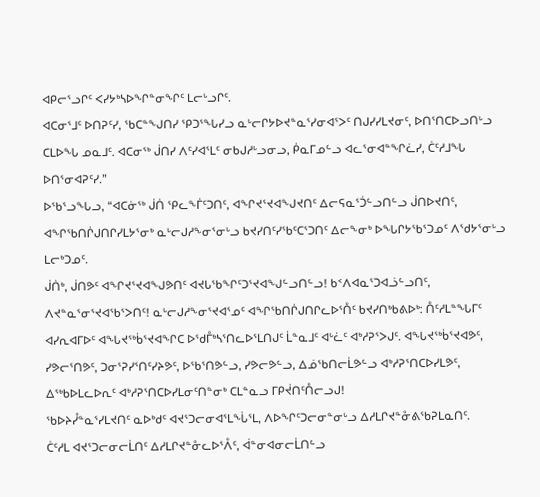ᐊᑭᓕᕐᓗᒋᑦ ᐸᓯᔭᒃᓴᐅᖏᓐᓂᖏᑦ ᒪᓕᒡᓗᒋᑦ.
ᐊᑕᓂᕐᒧᑦ ᐅᑎᕈᑦᓯ, ᖃᑕᓐᖑᑎᓯ ᕿᑐᕐᖓᓯᓗ ᓇᒡᓕᒋᔭᐅᔪᓐᓇᕐᓯᓂᐊᕐᐳᑦ ᑎᒍᓯᓯᒪᔪᓂᑦ, ᐅᑎᕐᑎᑕᐅᓗᑎᒡᓗ ᑕᒪᐅᖓ ᓄᓇᒧᑦ. ᐊᑕᓂᖅ ᒎᑎᓯ ᐱᑦᓯᐊᕐᒪᑦ ᓂᑲᒍᓱᒡᓗᓂᓗ, ᑮᓇᒥᓄᓪᓗ ᐊᓚᕐᓂᐊᓐᖏᓛᓯ, ᑖᑦᓱᒧᖓ ᐅᑎᕐᓂᐊᕈᑦᓯ.”
ᐅᖃᕐᓗᖓᓗ, “ᐊᑕᓃᖅ ᒎᑏ ᕿᓚᖕᒦᑦᑐᑎᑦ, ᐊᖏᔪᕐᔪᐊᖑᔪᑎᑦ ᐃᓕᕋᓇᕐᑑᓪᓗᑎᓪᓗ ᒎᑎᐅᔪᑎᑦ, ᐊᖏᖃᑎᒌᒍᑎᒋᓯᒪᔭᕐᓂᒃ ᓇᒡᓕᒍᓱᖕᓂᕐᓂᒡᓗ ᑲᔪᓯᑎᑦᓯᖃᑦᑕᕐᑐᑎᑦ ᐃᓕᖕᓂᒃ ᐅᖓᒋᔭᖃᕐᑐᓄᑦ ᐱᖁᔭᕐᓂᒡᓗ ᒪᓕᒃᑐᓄᑦ.
ᒎᑏᒃ, ᒎᑎᕗᑦ ᐊᖏᔪᕐᔪᐊᖑᕗᑎᑦ ᐊᔪᒐᖃᖏᑦᑐᕐᔪᐊᖑᓪᓗᑎᓪᓗ! ᑲᑉᐱᐊᓇᕐᑐᐊᓘᓪᓗᑎᑦ, ᐱᔪᓐᓇᕐᓂᕐᔪᐊᖃᕐᐳᑎᑦ! ᓇᒡᓕᒍᓱᖕᓂᕐᔪᐊᕐᓄᑦ ᐊᖏᖃᑎᒌᒍᑎᒋᓚᐅᕐᑍᑦ ᑲᔪᓯᑎᒃᑲᕕᐅᒃ: ᑍᑦᓱᒪᓐᖓᒥᑦ ᐊᓯᕆᐊᒥᐅᑦ ᐊᖓᔪᖅᑳᕐᔪᐊᖏᑕ ᐅᖁᒤᒃᓴᕐᑎᓚᐅᕐᒪᑎᒍᑦ ᒫᓐᓇᒧᑦ ᐊᒡᓛᑦ ᐊᒃᓱᕈᕐᐳᒍᑦ. ᐊᖓᔪᖅᑳᕐᔪᐊᕗᑦ, ᓯᕗᓕᕐᑎᕗᑦ, ᑐᓂᕐᕈᓯᕐᑎᑦᓯᔨᕗᑦ, ᐅᖃᕐᑎᕗᓪᓗ, ᓯᕗᓕᕗᓪᓗ, ᐃᓅᖃᑎᓕᒫᕗᓪᓗ ᐊᒃᓱᕈᕐᑎᑕᐅᓯᒪᕗᑦ, ᐃᖅᑲᐅᒪᓚᐅᕆᑦ ᐊᒃᓱᕈᕐᑎᑕᐅᓯᒪᓂᑦᑎᓐᓂᒃ ᑕᒪᓐᓇᓗ ᒥᑭᔫᑎᑦᑍᓕᓗᒍ!
ᖃᐅᔨᓮᓐᓇᕐᓯᒪᔪᑎᑦ ᓇᐅᒃᑯᑦ ᐊᔪᕐᑐᓕᓂᐊᕐᒪᖔᕐᒪ, ᐱᐅᖏᑦᑐᓕᓂᓐᓂᒡᓗ ᐃᓱᒪᒋᔪᓐᓁᕕᖃᕈᒪᓇᑎᑦ.
ᑖᑦᓱᒪ ᐊᔪᕐᑐᓕᓂᓕᒫᑎᑦ ᐃᓱᒪᒋᔪᓐᓁᓚᐅᕐᐰᑦ, ᐋᓐᓂᐊᓂᓕᒫᑎᓪᓗ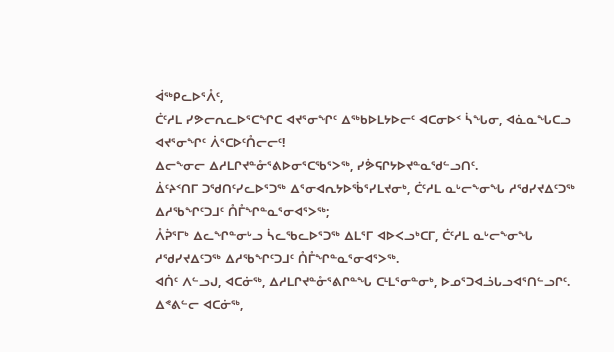ᐋᖅᑭᓚᐅᕐᐰᑦ,
ᑖᑦᓱᒪ ᓯᕗᓕᕆᓚᐅᕐᑕᖏᑕ ᐊᔪᕐᓂᖏᑦ ᐃᖅᑲᐅᒪᔭᐅᓕᑦ ᐊᑕᓂᐅᑉ ᓵᖓᓂ, ᐊᓈᓇᖓᑕᓗ ᐊᔪᕐᓂᖏᑦ ᐲᕐᑕᐅᑦᑍᓕᓕᑦ!
ᐃᓕᖕᓂᓕ ᐃᓱᒪᒋᔪᓐᓁᕐᕕᐅᓂᕐᑕᖃᕐᐳᖅ, ᓯᕘᕋᒋᔭᐅᔪᓐᓇᖁᓪᓗᑎᑦ.
ᐄᑦᔨᑉᑎᒥ ᑐᖁᑎᑦᓯᓚᐅᕐᑐᖅ ᐃᕐᓂᐊᕆᔭᐅᖄᕐᓯᒪᔪᓂᒃ, ᑖᑦᓱᒪ ᓇᒡᓕᖕᓂᖓ ᓱᖁᓯᔪᐃᑦᑐᖅ ᐃᓱᖃᖏᑦᑐᒧᑦ ᑍᒤᖏᓐᓇᕐᓂᐊᕐᐳᖅ;
ᐰᕉᕐᒥᒃ ᐃᓚᖏᓐᓂᒡᓗ ᓵᓚᖃᓚᐅᕐᑐᖅ ᐃᒪᕐᒥ ᐊᐅᐸᓗᒃᑕᒥ, ᑖᑦᓱᒪ ᓇᒡᓕᖕᓂᖓ ᓱᖁᓯᔪᐃᑦᑐᖅ ᐃᓱᖃᖏᑦᑐᒧᑦ ᑍᒤᖏᓐᓇᕐᓂᐊᕐᐳᖅ.
ᐊᑏᑦ ᐱᓪᓗᒍ, ᐊᑕᓃᖅ, ᐃᓱᒪᒋᔪᓐᓁᕐᕕᒋᓐᖓ ᑕᒻᒪᕐᓂᓐᓂᒃ, ᐅᓄᕐᑐᐊᓘᒐᓗᐊᕐᑎᓪᓗᒋᑦ.
ᐃᕝᕕᓪᓕ ᐊᑕᓃᖅ,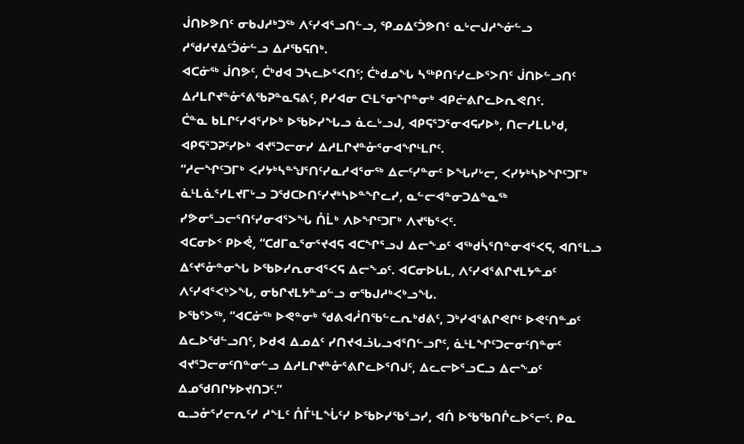ᒎᑎᐅᕗᑎᑦ ᓂᑲᒍᓱᒃᑐᖅ ᐱᑦᓯᐊᕐᓗᑎᓪᓗ, ᕿᓄᐃᑦᑑᕗᑎᑦ ᓇᒡᓕᒍᓱᖕᓃᓪᓗ ᓱᖁᓯᔪᐃᑦᑑᓃᓪᓗ ᐃᓱᖃᕋᑎᒃ.
ᐊᑕᓃᖅ ᒎᑎᕗᑦ, ᑖᒃᑯᐊ ᑐᓴᓚᐅᕐᐸᑎᑦ; ᑖᒃᑯᓄᖓ ᓴᖅᑭᑎᑦᓯᓚᐅᕐᐳᑎᑦ ᒎᑎᐅᓪᓗᑎᑦ ᐃᓱᒪᒋᔪᓐᓁᕐᕕᖃᕈᓐᓇᕋᕕᑦ, ᑭᓯᐊᓂ ᑕᒻᒪᕐᓂᖏᓐᓂᒃ ᐊᑭᓖᕕᒋᓚᐅᕆᕙᑎᑦ.
ᑖᓐᓇ ᑲᒪᒋᑦᓯᐊᕐᓯᐅᒃ ᐅᖃᐅᓯᖓᓗ ᓈᓚᒡᓗᒍ, ᐊᑭᕋᕐᑐᕐᓂᐊᕋᓯᐅᒃ, ᑎᓕᓯᒪᒐᒃᑯ, ᐊᑭᕋᕐᑐᕈᑦᓯᐅᒃ ᐊᔪᕐᑐᓕᓂᓯ ᐃᓱᒪᒋᔪᓐᓁᕐᓂᐊᖏᒻᒪᒋᑦ.
“ᓱᓕᖏᑦᑐᒥᒃ ᐸᓯᔭᒃᓴᓐᖑᕐᑎᑦᓯᓇᓱᐊᕐᓂᖅ ᐃᓕᑦᓯᓐᓂᑦ ᐅᖓᓯᒡᓕ, ᐸᓯᔭᒃᓴᐅᖏᑦᑐᒥᒃ ᓈᒻᒪᓈᕐᓯᒪᔪᒥᒡᓗ ᑐᖁᑕᐅᑎᑦᓯᔪᒃᓴᐅᓐᖏᓚᓯ, ᓇᓪᓕᐊᓐᓂᑐᐃᓐᓇᖅ ᓯᕗᓂᕐᓗᓕᕐᑎᑦᓯᓂᐊᕐᐳᖓ ᑍᒫᒃ ᐱᐅᖏᑦᑐᒥᒃ ᐱᔪᖃᕐᐸᑦ.
ᐊᑕᓂᐅᑉ ᑭᐅᕚ, “ᑕᑯᒥᓇᕐᓂᕐᔪᐊᕋ ᐊᑕᖏᕐᓗᒍ ᐃᓕᖕᓄᑦ ᐊᖅᑯᓵᕐᑎᓐᓂᐊᕐᐸᕋ, ᐊᑎᕐᒪᓗ ᐃᑦᔪᕐᓁᓐᓂᖓ ᐅᖃᐅᓯᕆᓂᐊᕐᐸᕋ ᐃᓕᖕᓄᑦ. ᐊᑕᓂᐅᒐᒪ, ᐱᑦᓯᐊᕐᕕᒋᔪᒪᔭᓐᓄᑦ ᐱᑦᓯᐊᕐᐸᒃᐳᖓ, ᓂᑲᒋᔪᒪᔭᓐᓄᓪᓗ ᓂᖃᒍᓱᒃᐸᒃᓗᖓ.
ᐅᖃᕐᐳᖅ, “ᐊᑕᓃᖅ ᐅᕙᓐᓂᒃ ᖁᕕᐊᓲᑎᖃᓪᓚᕆᒃᑯᕕᑦ, ᑐᒃᓯᐊᕐᕕᒋᕙᒋᑦ ᐅᕙᑦᑎᓐᓄᑦ ᐃᓚᐅᖁᓪᓗᑎᑦ, ᐅᑯᐊ ᐃᓄᐃᑦ ᓯᑎᔪᐊᓘᒐᓗᐊᕐᑎᓪᓗᒋᑦ, ᓈᒻᒪᖏᑦᑐᓕᓂᑦᑎᓐᓂᑦ ᐊᔪᕐᑐᓕᓂᑦᑎᓐᓂᓪᓗ ᐃᓱᒪᒋᔪᓐᓁᕐᕕᒋᓚᐅᕐᑎᒍᑦ, ᐃᓚᓕᐅᕐᓗᑕᓗ ᐃᓕᖕᓄᑦ ᐃᓄᖁᑎᒋᔭᐅᔪᑎᑐᑦ.”
ᓇᓗᓁᕐᓯᓕᕆᑦᓯ ᓱᖕᒪᑦ ᑍᒤᒻᒪᖔᑦᓯ ᐅᖃᐅᓯᖃᕐᓗᓯ, ᐊᑏ ᐅᖃᖃᑎᒌᓚᐅᕐᓕᑦ. ᑭᓇ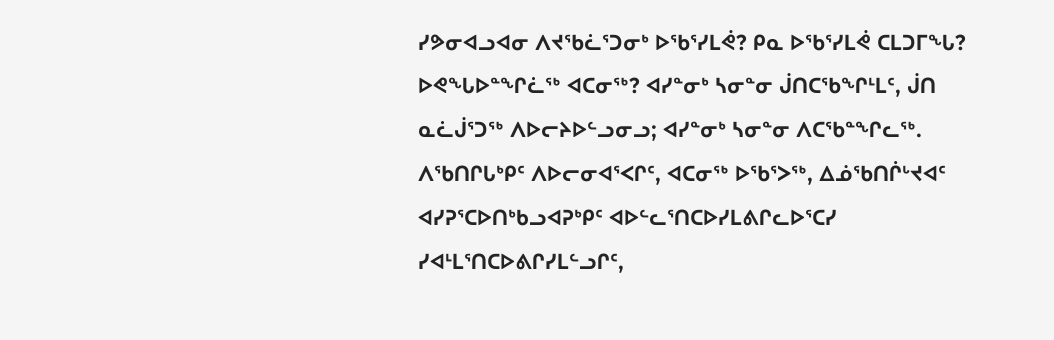ᓯᕗᓂᐊᓗᐊᓂ ᐱᔪᖃᓛᕐᑐᓂᒃ ᐅᖃᕐᓯᒪᕚ? ᑭᓇ ᐅᖃᕐᓯᒪᕚ ᑕᒪᑐᒥᖓ? ᐅᕙᖓᐅᓐᖏᓛᖅ ᐊᑕᓂᖅ? ᐊᓯᓐᓂᒃ ᓴᓂᓐᓂ ᒎᑎᑕᖃᖏᒻᒪᑦ, ᒎᑎ ᓇᓛᒎᕐᑐᖅ ᐱᐅᓕᔨᐅᓪᓗᓂᓗ; ᐊᓯᓐᓂᒃ ᓴᓂᓐᓂ ᐱᑕᖃᓐᖏᓚᖅ.
ᐱᖃᑎᒋᒐᒃᑭᑦ ᐱᐅᓕᓂᐊᕐᐸᒋᑦ, ᐊᑕᓂᖅ ᐅᖃᕐᐳᖅ, ᐃᓅᖃᑎᒌᒡᔪᐊᑦ ᐊᓯᕈᕐᑕᐅᑎᒃᑲᓗᐊᕈᒃᑭᑦ ᐊᐅᓪᓚᕐᑎᑕᐅᓯᒪᕕᒋᓚᐅᕐᑕᓯ ᓯᐊᒻᒪᕐᑎᑕᐅᕕᒋᓯᒪᓪᓗᒋᑦ,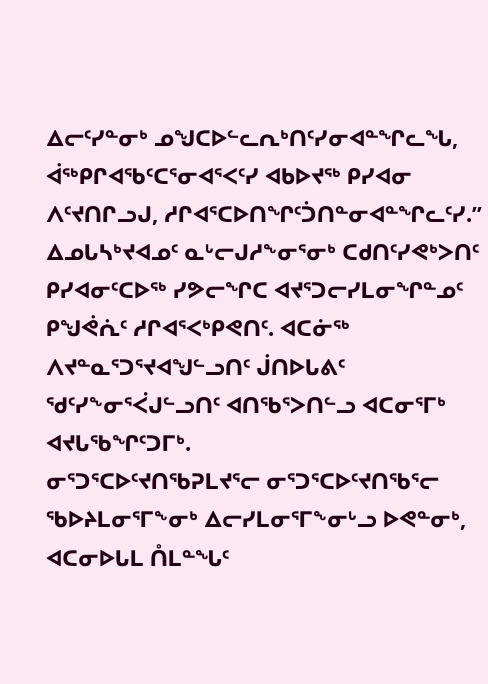ᐃᓕᑦᓯᓐᓂᒃ ᓄᖑᑕᐅᓪᓚᕆᒃᑎᑦᓯᓂᐊᓐᖏᓚᖓ, ᐋᖅᑭᒋᐊᖃᑦᑕᕐᓂᐊᕐᐸᑦᓯ ᐊᑲᐅᔪᖅ ᑭᓯᐊᓂ ᐱᑦᔪᑎᒋᓗᒍ, ᓱᒋᐊᕐᑕᐅᑎᖏᑦᑑᑎᓐᓂᐊᓐᖏᓚᑦᓯ.”
ᐃᓄᒐᓴᒃᔪᐊᓄᑦ ᓇᒡᓕᒍᓱᖕᓂᕐᓂᒃ ᑕᑯᑎᑦᓯᕙᒃᐳᑎᑦ ᑭᓯᐊᓂᑦᑕᐅᖅ ᓯᕗᓕᖏᑕ ᐊᔪᕐᑐᓕᓯᒪᓂᖏᓐᓄᑦ ᑭᖑᕚᕇᑦ ᓱᒋᐊᕐᐸᒃᑭᕙᑎᑦ. ᐊᑕᓃᖅ ᐱᔪᓐᓇᕐᑐᕐᔪᐊᖑᓪᓗᑎᑦ ᒎᑎᐅᒐᕕᑦ ᖁᑦᓯᖕᓂᕐᐹᒍᓪᓗᑎᑦ ᐊᑎᖃᕐᐳᑎᓪᓗ ᐊᑕᓂᕐᒥᒃ ᐊᔪᒐᖃᖏᑦᑐᒥᒃ.
ᓂᕐᑐᕐᑕᐅᑦᔪᑎᖃᕈᒪᔪᕐᓕ ᓂᕐᑐᕐᑕᐅᑦᔪᑎᖃᕐᓕ ᖃᐅᔨᒪᓂᕐᒥᖕᓂᒃ ᐃᓕᓯᒪᓂᕐᒥᖕᓂᒡᓗ ᐅᕙᓐᓂᒃ, ᐊᑕᓂᐅᒐᒪ ᑍᒪᓐᖓᑦ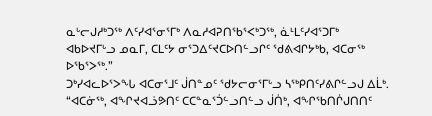ᓇᒡᓕᒍᓱᒃᑐᖅ ᐱᑦᓯᐊᕐᓂᕐᒥᒃ ᐱᓇᓱᐊᕈᑎᖃᕐᐸᒃᑐᖅ, ᓈᒻᒪᑦᓯᐊᕐᑐᒥᒃ ᐊᑲᐅᔪᒥᒡᓗ ᓄᓇᒥ, ᑕᒪᑦᔭ ᓂᕐᑐᐃᑦᔪᑕᐅᑎᓪᓗᒋᑦ ᖁᕕᐊᒋᔭᒃᑲ, ᐊᑕᓂᖅ ᐅᖃᕐᐳᖅ.”
ᑐᒃᓯᐊᓚᐅᕐᐳᖓ ᐊᑕᓂᕐᒧᑦ ᒎᑎᓐᓄᑦ ᖁᔭᓕᓂᕐᒥᒡᓗ ᓴᖅᑭᑎᑦᓯᕕᒋᓪᓗᒍ ᐃᒫᒃ. “ᐊᑕᓃᖅ, ᐊᖏᔪᐊᓘᕗᑎᑦ ᑕᑕᓐᓇᕐᑑᓪᓗᑎᓪᓗ ᒎᑏᒃ, ᐊᖏᖃᑎᒌᒍᑎᑎᑦ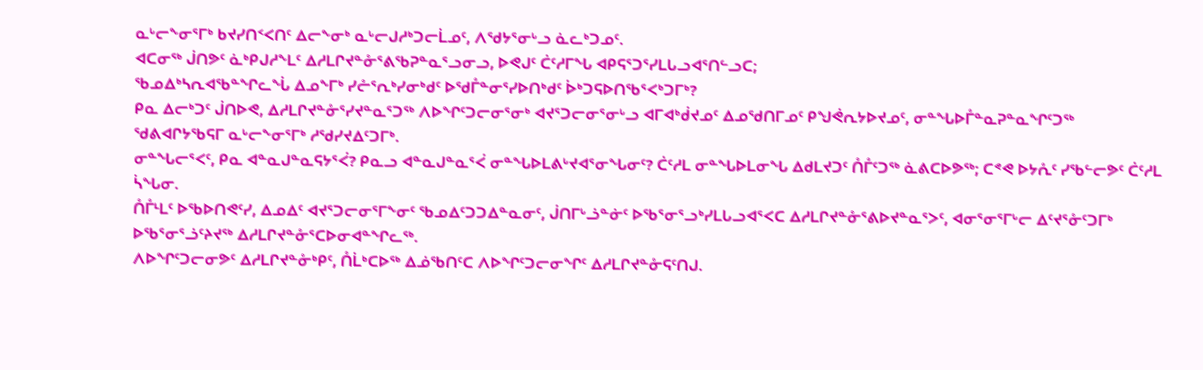ᓇᒡᓕᖕᓂᕐᒥᒃ ᑲᔪᓯᑎᑉᐸᑎᑦ ᐃᓕᖕᓂᒃ ᓇᒡᓕᒍᓱᒃᑐᓕᒫᓄᑦ, ᐱᖁᔭᕐᓂᒡᓗ ᓈᓚᒃᑐᓄᑦ.
ᐊᑕᓂᖅ ᒎᑎᕗᑦ ᓈᒃᑭᒍᓱᖕᒪᑦ ᐃᓱᒪᒋᔪᓐᓁᕐᕕᖃᕈᓐᓇᕐᓗᓂᓗ, ᐅᕙᒍᑦ ᑖᑦᓱᒥᖓ ᐊᑭᕋᕐᑐᕐᓯᒪᒐᓗᐊᕐᑎᓪᓗᑕ;
ᖃᓄᐃᒃᓴᕆᐊᖃᓐᖏᓚᖔ ᐃᓄᖕᒥᒃ ᓯᓔᕐᕆᒃᓯᓂᒃᑯᑦ ᐅᖁᒤᓐᓂᕐᓯᐅᑎᒃᑯᑦ ᐆᒃᑐᕋᐅᑎᖃᕐᐸᒃᑐᒥᒃ?
ᑭᓇ ᐃᓕᒃᑐᑦ ᒎᑎᐅᕙ, ᐃᓱᒪᒋᔪᓐᓁᕐᓯᔪᓐᓇᕐᑐᖅ ᐱᐅᖏᑦᑐᓕᓂᕐᓂᒃ ᐊᔪᕐᑐᓕᓂᕐᓂᒡᓗ ᐊᒥᐊᒃᑰᔪᓄᑦ ᐃᓄᖁᑎᒥᓄᑦ ᑭᖑᕚᕆᔭᐅᔪᓄᑦ, ᓂᓐᖓᐅᒤᓐᓇᕈᓐᓇᖏᑦᑐᖅ ᖁᕕᐊᒋᔭᖃᕋᒥ ᓇᒡᓕᖕᓂᕐᒥᒃ ᓱᖁᓯᔪᐃᑦᑐᒥᒃ.
ᓂᓐᖓᓕᕐᐸᑦ, ᑭᓇ ᐊᓐᓇᒍᓐᓇᕋᔭᕐᐹ? ᑭᓇᓗ ᐊᓐᓇᒍᓐᓇᕐᐹ ᓂᓐᖓᐅᒪᕕᒡᔪᐊᕐᓂᖓᓂᑦ? ᑖᑦᓱᒪ ᓂᓐᖓᐅᒪᓂᖓ ᐃᑯᒪᔪᑐᑦ ᑍᒤᑦᑐᖅ ᓈᕕᑕᐅᕗᖅ; ᑕᕝᕙ ᐅᔭᕅᑦ ᓯᖃᓪᓕᕗᑦ ᑖᑦᓱᒪ ᓵᖓᓂ.
ᑍᒤᒻᒪᑦ ᐅᖃᐅᑎᕙᑦᓯ, ᐃᓄᐃᑦ ᐊᔪᕐᑐᓕᓂᕐᒥᖕᓂᑦ ᖃᓄᐃᑦᑐᑐᐃᓐᓇᓂᑦ, ᒎᑎᒥᒡᓘᓐᓃᑦ ᐅᖃᕐᓂᕐᓗᒃᓯᒪᒐᓗᐊᕐᐸᑕ ᐃᓱᒪᒋᔪᓐᓁᕐᕕᐅᔪᓐᓇᕐᐳᑦ, ᐊᓂᕐᓂᕐᒥᒡᓕ ᐃᑦᔪᕐᓁᑦᑐᒥᒃ ᐅᖃᕐᓂᕐᓘᑦᔨᔪᖅ ᐃᓱᒪᒋᔪᓐᓁᕐᑕᐅᓂᐊᓐᖏᓚᖅ.
ᐱᐅᖏᑦᑐᓕᓂᕗᑦ ᐃᓱᒪᒋᔪᓐᓁᒃᑭᑦ, ᑍᒫᒃᑕᐅᖅ ᐃᓅᖃᑎᑦᑕ ᐱᐅᖏᑦᑐᓕᓂᖏᑦ ᐃᓱᒪᒋᔪᓐᓁᕋᑦᑎᒍ.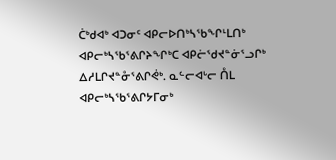ᑖᒃᑯᐊᒃ ᐊᑐᓂᑦ ᐊᑭᓕᐅᑎᒃᓴᖃᖏᒻᒪᑎᒃ ᐊᑭᓕᒃᓴᖃᕐᕕᒋᔨᖏᒃᑕ ᐊᑭᓖᖁᔪᓐᓃᕐᓗᒋᒃ ᐃᓱᒪᒋᔪᓐᓁᕐᕕᒋᕚᒃ. ᓇᓪᓕᐊᒡᓕ ᑍᒪ ᐊᑭᓕᒃᓴᖃᕐᕕᒋᔭᒥᓂᒃ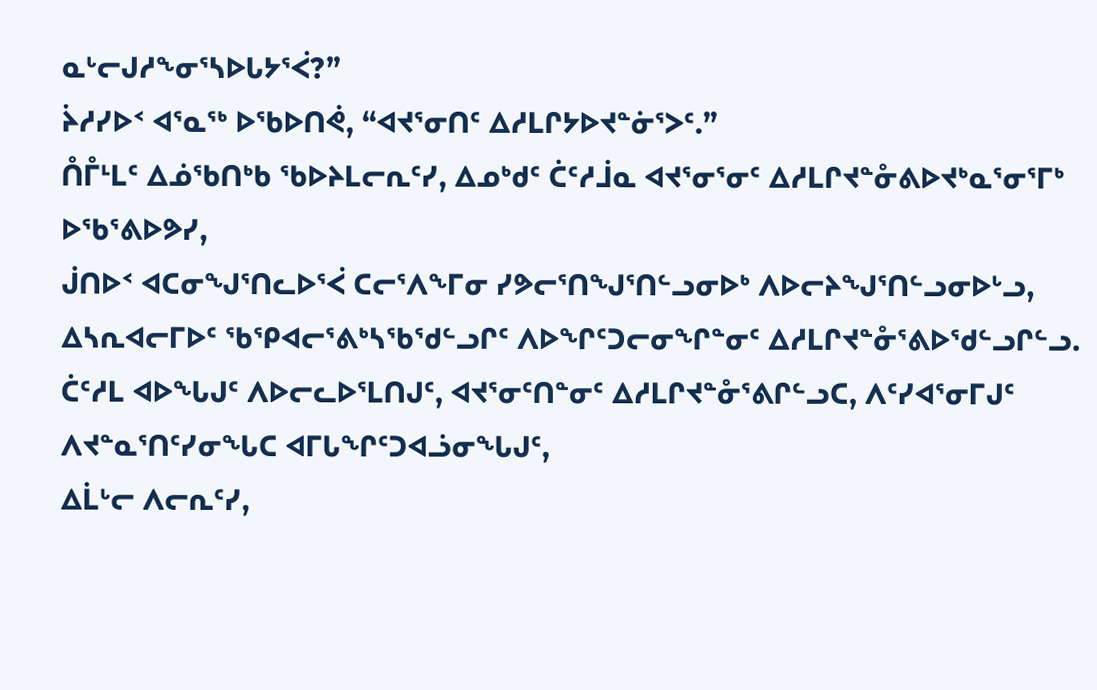ᓇᒡᓕᒍᓱᖕᓂᕐᓴᐅᒐᔭᕐᐹ?”
ᔩᓱᓯᐅᑉ ᐊᕐᓇᖅ ᐅᖃᐅᑎᕚ, “ᐊᔪᕐᓂᑎᑦ ᐃᓱᒪᒋᔭᐅᔪᓐᓃᕐᐳᑦ.”
ᑍᒤᒻᒪᑦ ᐃᓅᖃᑎᒃᑲ ᖃᐅᔨᒪᓕᕆᑦᓯ, ᐃᓄᒃᑯᑦ ᑖᑦᓱᒨᓇ ᐊᔪᕐᓂᕐᓂᑦ ᐃᓱᒪᒋᔪᓐᓁᕕᐅᔪᒃᓇᕐᓂᕐᒥᒃ ᐅᖃᕐᕕᐅᕗᓯ,
ᒎᑎᐅᑉ ᐊᑕᓂᖑᕐᑎᓚᐅᕐᐹ ᑕᓕᕐᐱᖕᒥᓂ ᓯᕗᓕᕐᑎᖑᕐᑎᓪᓗᓂᐅᒃ ᐱᐅᓕᔨᖑᕐᑎᓪᓗᓂᐅᒡᓗ, ᐃᓴᕆᐊᓕᒥᐅᑦ ᖃᕿᐊᓕᕐᕕᒃᓴᖃᖁᓪᓗᒋᑦ ᐱᐅᖏᑦᑐᓕᓂᖏᓐᓂᑦ ᐃᓱᒪᒋᔪᓐᓁᕐᕕᐅᖁᓪᓗᒋᓪᓗ.
ᑖᑦᓱᒪ ᐊᐅᖓᒍᑦ ᐱᐅᓕᓚᐅᕐᒪᑎᒍᑦ, ᐊᔪᕐᓂᑦᑎᓐᓂᑦ ᐃᓱᒪᒋᔪᓐᓁᕐᕕᒋᓪᓗᑕ, ᐱᑦᓯᐊᕐᓂᒥᒍᑦ ᐱᔪᓐᓇᕐᑎᑦᓯᓂᖓᑕ ᐊᒥᒐᖏᑦᑐᐊᓘᓂᖓᒍᑦ,
ᐃᒫᒡᓕ ᐱᓕᕆᑦᓯ,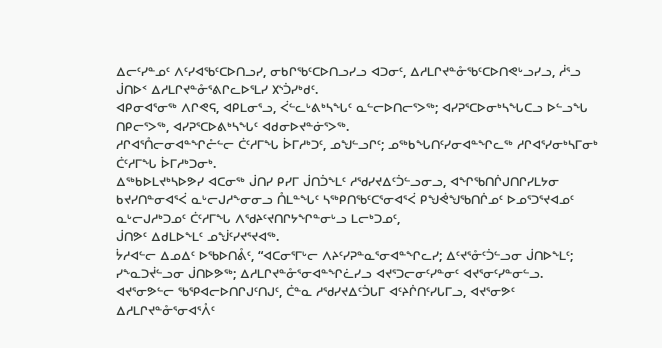ᐃᓕᑦᓯᓐᓄᑦ ᐱᑦᓯᐊᖃᑦᑕᐅᑎᓗᓯ, ᓂᑲᒋᖃᑦᑕᐅᑎᓗᓯᓗ ᐊᑐᓂᑦ, ᐃᓱᒪᒋᔪᓐᓁᖃᑦᑕᐅᑎᕙᒡᓗᓯᓗ, ᓲᕐᓗ ᒎᑎᐅᑉ ᐃᓱᒪᒋᔪᓐᓁᕐᕕᒋᓚᐅᕐᒪᓯ ᙭ᔅᑑᓯᒃᑯᑦ.
ᐊᑭᓂᐊᕐᓂᖅ ᐱᒋᕙᕋ, ᐊᑭᒪᓂᕐᓗ, ᐹᓪᓚᒡᕕᒃᓴᖓᑦ ᓇᓪᓕᐅᑎᓕᕐᐳᖅ; ᐊᓯᕈᕐᑕᐅᓂᒃᓴᖓᑕᓗ ᐅᓪᓗᖓ ᑎᑭᓕᕐᐳᖅ, ᐊᓯᕈᕐᑕᐅᕕᒃᓴᖓᑦ ᐊᑯᓂᐅᔪᓐᓃᕐᐳᖅ.
ᓱᒋᐊᕐᑍᓕᓂᐊᓐᖏᓔᓪᓕ ᑖᑦᓱᒥᖓ ᐆᒥᓱᒃᑐᑦ, ᓄᖑᓪᓗᒋᑦ; ᓄᖅᑲᖓᑎᑦᓯᓂᐊᓐᖏᓚᖅ ᓱᒋᐊᕐᓯᓂᒃᓴᒥᓂᒃ ᑖᑦᓱᒥᖓ ᐆᒥᓱᒃᑐᓂᒃ.
ᐃᖅᑲᐅᒪᔪᒃᓴᐅᕗᓯ ᐊᑕᓂᖅ ᒎᑎᓯ ᑭᓯᒥ ᒎᑎᑑᖕᒪᑦ ᓱᖁᓯᔪᐃᑦᑑᓪᓗᓂᓗ, ᐊᖏᖃᑎᒌᒍᑎᒋᓯᒪᔭᓂ ᑲᔪᓯᑎᓐᓂᐊᕐᐹ ᓇᒡᓕᒍᓱᖕᓂᓂᓗ ᑍᒪᓐᖓᑦ ᓴᖅᑭᑎᖃᑦᑕᕐᓂᐊᕐᐹ ᑭᖑᕚᖑᖃᑎᒌᓄᑦ ᐅᓄᕐᑐᕐᔪᐊᓄᑦ ᓇᒡᓕᒍᓱᒃᑐᓄᑦ ᑖᑦᓱᒥᖓ ᐱᖁᔨᑦᔪᑎᒋᔭᖏᓐᓂᒡᓗ ᒪᓕᒃᑐᓄᑦ,
ᒎᑎᕗᑦ ᐃᑯᒪᐅᖕᒪᑦ ᓄᖒᑦᓯᔪᕐᔪᐊᖅ.
ᔮᓱᐊᓪᓕ ᐃᓄᐃᑦ ᐅᖃᐅᑎᕔᑦ, “ᐊᑕᓂᕐᒥᒡᓕ ᐱᔨᑦᓯᕈᓐᓇᕐᓂᐊᓐᖏᓚᓯ; ᐃᑦᔪᕐᓁᑦᑑᓪᓗᓂ ᒎᑎᐅᖕᒪᑦ; ᓯᖕᓇᑐᔫᓪᓗᓂ ᒎᑎᐅᕗᖅ; ᐃᓱᒪᒋᔪᓐᓁᕐᓂᐊᓐᖏᓛᓯᓗ ᐊᔪᕐᑐᓕᓂᑦᓯᓐᓂᑦ ᐊᔪᕐᓂᑦᓯᓐᓂᓪᓗ.
ᐊᔪᕐᓂᕗᓪᓕ ᖃᕿᐊᓕᐅᑎᒋᒍᑦᑎᒍᑦ, ᑖᓐᓇ ᓱᖁᓯᔪᐃᑦᑑᒐᒥ ᐊᑦᔨᒌᑎᑦᓯᒐᒥᓗ, ᐊᔪᕐᓂᕗᑦ ᐃᓱᒪᒋᔪᓐᓁᕐᓂᐊᕐᐰᑦ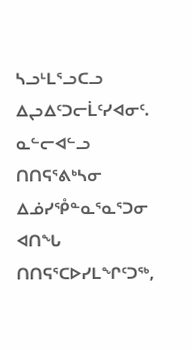ᓴᓗᒻᒪᕐᓗᑕᓗ ᐃᖢᐃᑦᑐᓕᒫᑦᓯᐊᓂᑦ.
ᓇᓪᓕᐊᓪᓗ ᑎᑎᕋᕐᕕᒃᓴᓂ ᐃᓅᓯᕾᓐᓇᕐᓇᕐᑐᓂ ᐊᑎᖓ ᑎᑎᕋᕐᑕᐅᓯᒪᖏᑦᑐᖅ,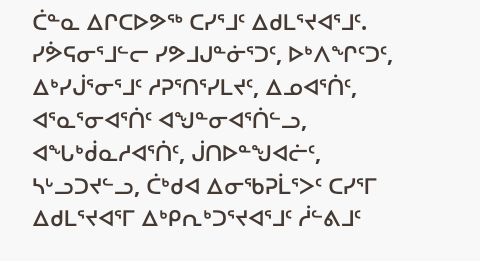ᑖᓐᓇ ᐃᒋᑕᐅᕗᖅ ᑕᓯᕐᒧᑦ ᐃᑯᒪᕐᔪᐊᕐᒧᑦ.
ᓯᕘᕋᓂᕐᒧᓪᓕ ᓯᕗᒧᒍᓐᓃᕐᑐᑦ, ᐅᒃᐱᖏᑦᑐᑦ, ᐃᒃᓯᒎᕐᓂᕐᒧᑦ ᓱᕈᕐᑎᕐᓯᒪᔪᑦ, ᐃᓄᐊᕐᑏᑦ, ᐊᕐᓇᕐᓂᐊᕐᑏᑦ ᐊᖑᓐᓂᐊᕐᑏᓪᓗ, ᐊᖓᒃᑰᓇᓱᐊᕐᑏᑦ, ᒎᑎᐅᓐᖑᐊᓖᑦ, ᓴᒡᓗᑐᔪᓪᓗ, ᑖᒃᑯᐊ ᐃᓂᖃᕈᒫᕐᐳᑦ ᑕᓯᕐᒥ ᐃᑯᒪᕐᔪᐊᕐᒥ ᐃᒃᑭᕆᒃᑐᕐᔪᐊᕐᒧᑦ ᓲᓪᕕᒧᑦ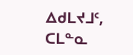ᐃᑯᒪᔪᒧᑦ, ᑕᒪᓐᓇ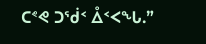ᑕᕝᕙ ᑐᖂᑉ ᐂᑉᐸᖓ.”